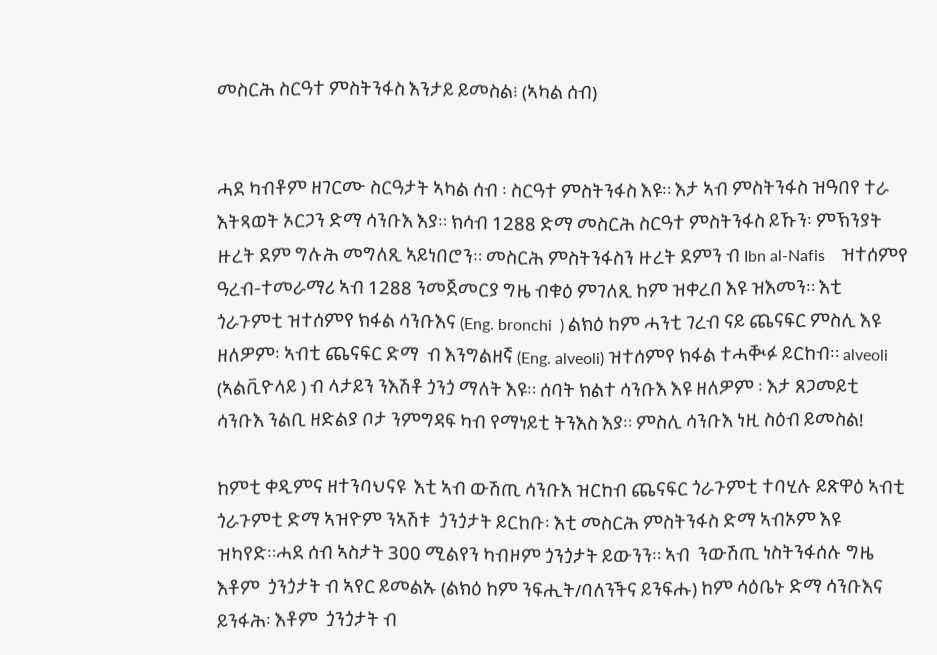መስርሕ ስርዓተ ምስትንፋስ እንታይ ይመስል፧ (ኣካል ሰብ)


ሓደ ካብቶም ዘገርሙ ስርዓታት ኣካል ሰብ ፡ ስርዓተ ምስትንፋስ እዩ። እታ ኣብ ምስትንፋስ ዝዓበየ ተራ እትጻወት ኦርጋን ድማ ሳንቡእ እያ። ክሳብ 1288 ድማ መስርሕ ስርዓተ ምስትንፋስ ይኹን፡ ምኽንያት ዙረት ደም ግሉሕ መግለጺ ኣይነበሮን። መስርሕ ምስትንፋስን ዙረት ደምን ብ Ibn al-Nafis    ዝተሰምየ ዓረብ-ተመራማሪ ኣብ 1288 ንመጀመርያ ግዜ ብቁዕ ምገለጺ ከም ዝቀረበ እዩ ዝእመን። እቲ ጎራጉምቲ ዝተሰምየ ክፋል ሳንቡእና (Eng. bronchi  ) ልክዕ ከም ሓንቲ ገረብ ናይ ጨናፍር ምስሊ እዩ ዘለዎም፡ ኣብቲ ጨናፍር ድማ  ብ እንግልዘኛ (Eng. alveoli) ዝተሰምየ ክፋል ተሓቚፉ ይርከብ። alveoli (ኣልቪዮላይ ) ብ ላታይን ንእሽቶ ጏንጏ ማለት እዩ። ሰባት ክልተ ሳንቡእ እዩ ዘለዎም ፡ እታ ጸጋመይቲ ሳንቡእ ንልቢ ዘድልያ ቦታ ንምግዳፍ ካብ የማነይቲ ትንእስ እያ። ምስሊ ሳንቡእ ነዚ ስዕብ ይመስል!

ከምቲ ቀዲምና ዘተንባህናዩ  እቲ ኣብ ውሽጢ ሳንቡእ ዝርከብ ጨናፍር ጎራጉምቲ ተባሂሉ ይጽዋዕ ኣብቲ ጎራጉምቲ ድማ ኣዝዮም ንኣሽቱ  ጏንጏታት ይርከቡ፡ እቲ መስርሕ ምስትንፋስ ድማ ኣብኦም እዩ ዝካየድ።ሓደ ሰብ ኣስታት 300 ሚልየን ካብዞም ጏንጏታት ይውንን። ኣብ  ንውሽጢ ነስትንፋሰሉ ግዜ እቶም  ጏንጏታት ብ ኣየር ይመልኡ (ልክዕ ከም ንፍሒት/ባለንችና ይንፍሑ) ከም ሳዕቤኑ ድማ ሳንቡእና ይንፋሕ፡ እቶም  ጏንጏታት ብ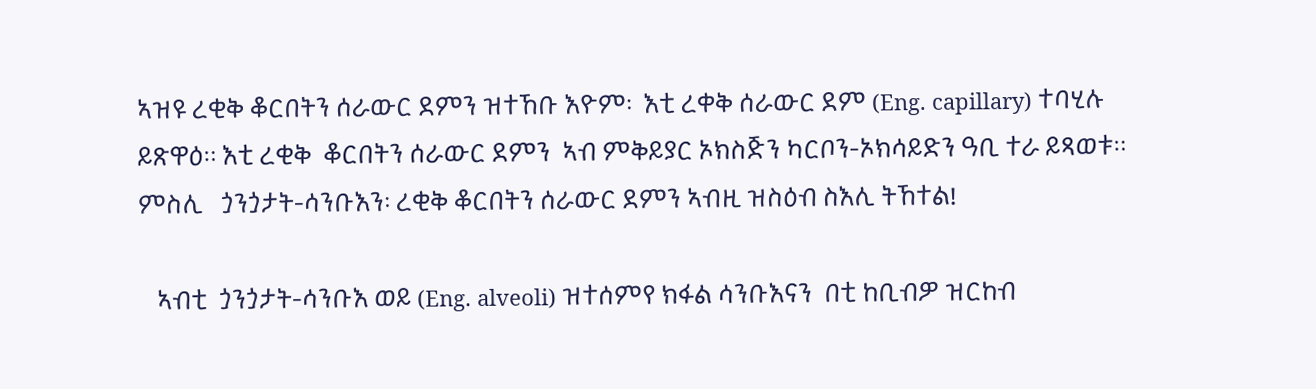ኣዝዩ ረቂቅ ቆርበትን ሰራውር ደምን ዝተኸቡ እዮም፡  እቲ ረቀቅ ሰራውር ደም (Eng. capillary) ተባሂሉ ይጽዋዕ። እቲ ረቂቅ  ቆርበትን ሰራውር ደምን  ኣብ ምቅይያር ኦክስጅን ካርቦን-ኦክሳይድን ዓቢ ተራ ይጻወቱ። ምስሊ   ጏንጏታት-ሳንቡእን፡ ረቂቅ ቆርበትን ሰራውር ደምን ኣብዚ ዝስዕብ ስእሊ ትኸተል!

   ኣብቲ  ጏንጏታት-ሳንቡእ ወይ (Eng. alveoli) ዝተሰምየ ክፋል ሳንቡእናን  በቲ ከቢብዎ ዝርከብ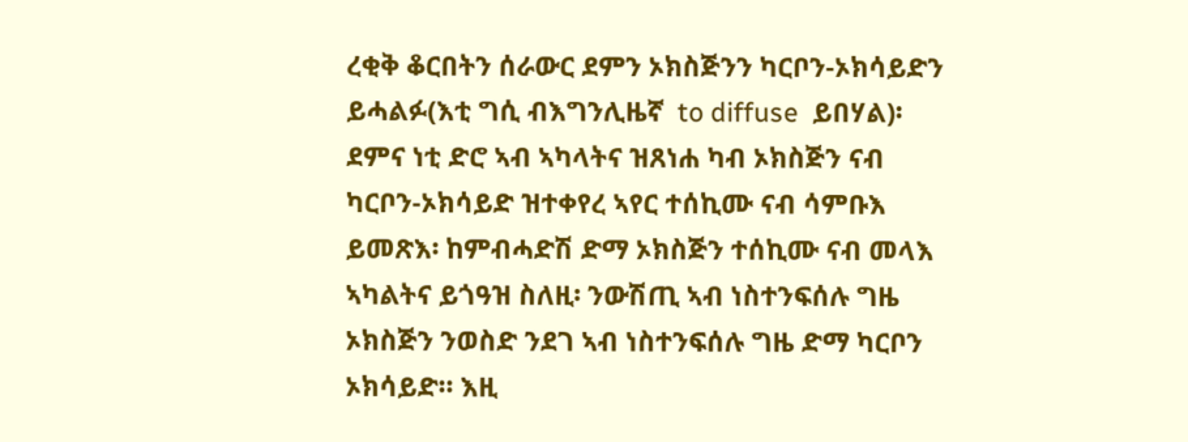ረቂቅ ቆርበትን ሰራውር ደምን ኦክስጅንን ካርቦን-ኦክሳይድን ይሓልፉ(እቲ ግሲ ብእግንሊዜኛ  to diffuse  ይበሃል)፡ ደምና ነቲ ድሮ ኣብ ኣካላትና ዝጸነሐ ካብ ኦክስጅን ናብ ካርቦን-ኦክሳይድ ዝተቀየረ ኣየር ተሰኪሙ ናብ ሳምቡእ ይመጽእ፡ ከምብሓድሽ ድማ ኦክስጅን ተሰኪሙ ናብ መላእ ኣካልትና ይጎዓዝ ስለዚ፡ ንውሽጢ ኣብ ነስተንፍሰሉ ግዜ ኦክስጅን ንወስድ ንደገ ኣብ ነስተንፍሰሉ ግዜ ድማ ካርቦን ኦክሳይድ። እዚ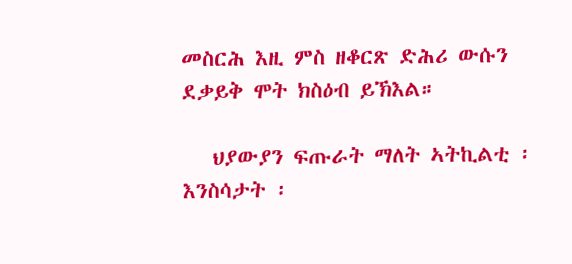መስርሕ እዚ ምስ ዘቆርጽ ድሕሪ ውሱን ደቃይቅ ሞት ክስዕብ ይኽእል።

   ህያውያን ፍጡራት ማለት ኣትኪልቲ ፡እንስሳታት ፡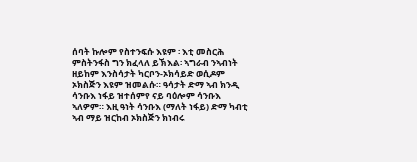ሰባት ኩሎም የስተንፍሱ እዩም ፡ እቲ መስርሕ ምስትንፋስ ግን ክፈላለ ይኽእል፡ ኣግራብ ንኣብነት ዘይከም እንስሳታት ካርቦን-ኦክሳይድ ወሲዶም ኦክስጅን እዩም ዝመልሱ። ዓሳታት ድማ ኣብ ክንዲ ሳንቡእ ነፋይ ዝተሰምየ ናይ ባዕሎም ሳንቡእ ኣለዎም። እዚ ዓነት ሳንቡእ (ማለት ነፋይ) ድማ ካብቲ ኣብ ማይ ዝርከብ ኦክስጅን ክነብሩ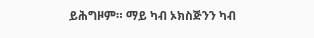ይሕግዞም። ማይ ካብ ኦክስጅንን ካብ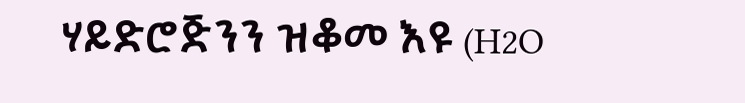ሃይድሮጅንን ዝቆመ እዩ (H2O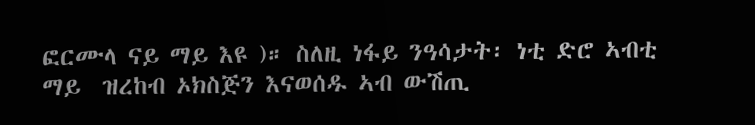ፎርሙላ ናይ ማይ እዩ )። ስለዚ ነፋይ ንዓሳታት፡ ነቲ ድሮ ኣብቲ ማይ  ዝረከብ ኦክስጅን እናወሰዱ ኣብ ውሽጢ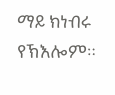ማይ ክነብሩ የኽእሎም።